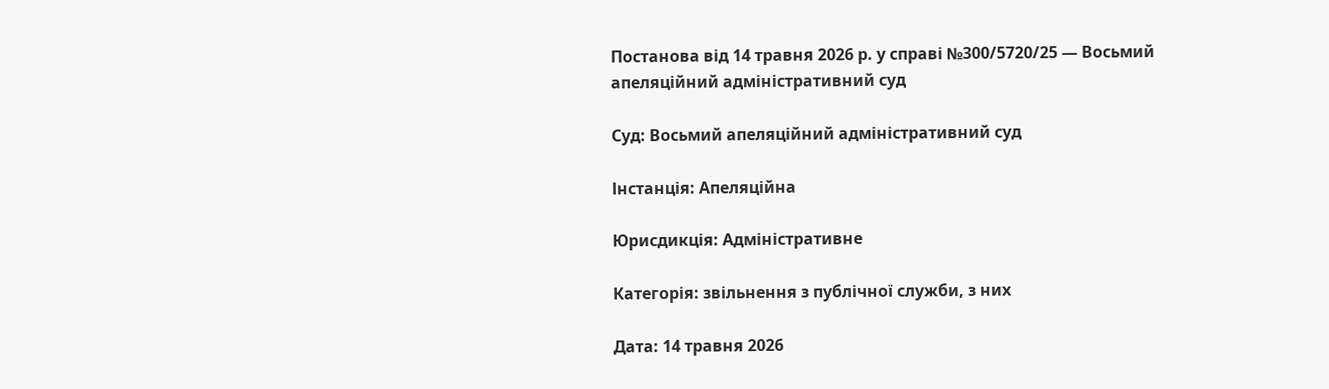Постанова від 14 травня 2026 р. у справі №300/5720/25 — Восьмий апеляційний адміністративний суд

Суд: Восьмий апеляційний адміністративний суд

Інстанція: Апеляційна

Юрисдикція: Адміністративне

Категорія: звільнення з публічної служби, з них

Дата: 14 травня 2026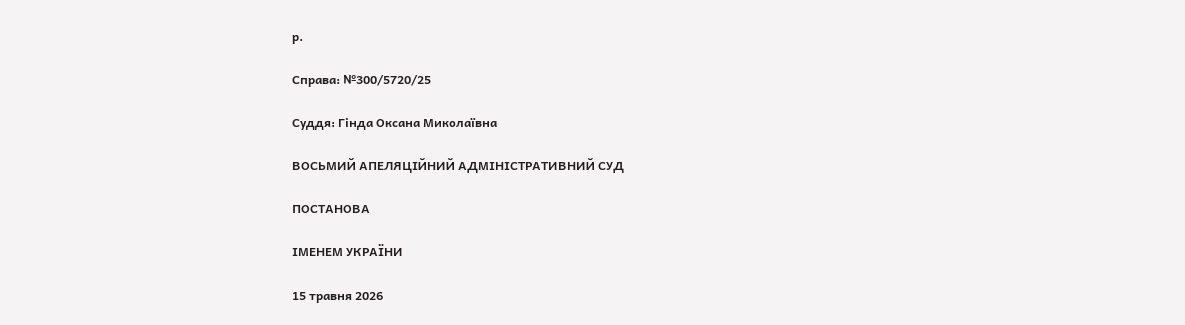р.

Справа: №300/5720/25

Суддя: Гінда Оксана Миколаївна

ВОСЬМИЙ АПЕЛЯЦІЙНИЙ АДМІНІСТРАТИВНИЙ СУД

ПОСТАНОВА

ІМЕНЕМ УКРАЇНИ

15 травня 2026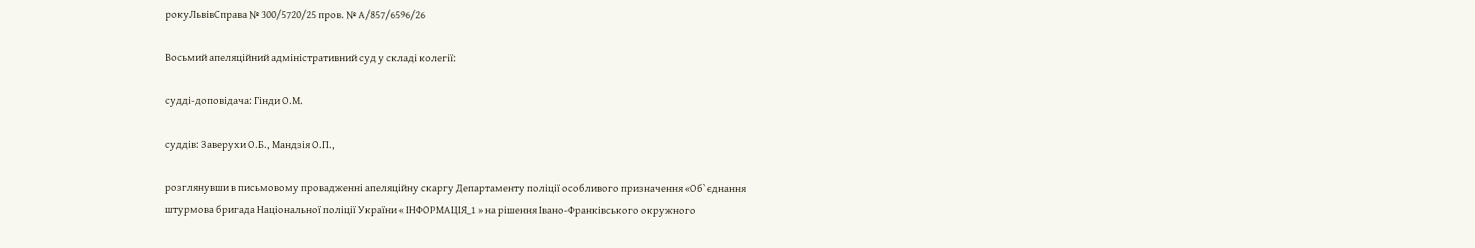рокуЛьвівСправа № 300/5720/25 пров. № А/857/6596/26

Восьмий апеляційний адміністративний суд у складі колегії:

судді-доповідача: Гінди О.М.

суддів: Заверухи О.Б., Мандзія О.П.,

розглянувши в письмовому провадженні апеляційну скаргу Департаменту поліції особливого призначення «Об`єднання штурмова бригада Національної поліції України « ІНФОРМАЦІЯ_1 » на рішення Івано-Франківського окружного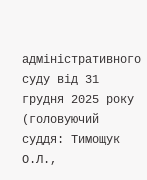адміністративного суду від 31 грудня 2025 року (головуючий суддя: Тимощук О.Л.,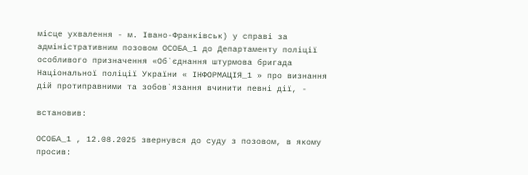місце ухвалення - м. Івано-Франківськ) у справі за адміністративним позовом ОСОБА_1 до Департаменту поліції особливого призначення «Об`єднання штурмова бригада Національної поліції України « ІНФОРМАЦІЯ_1 » про визнання дій протиправними та зобов`язання вчинити певні дії, -

встановив:

ОСОБА_1 , 12.08.2025 звернувся до суду з позовом, в якому просив: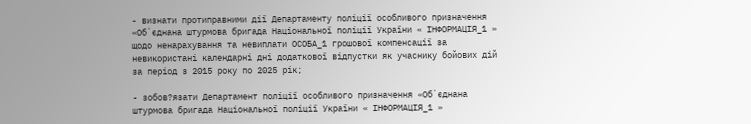- визнати протиправними дії Департаменту поліції особливого призначення «Об`єднана штурмова бригада Національної поліції України « ІНФОРМАЦІЯ_1 » щодо ненарахування та невиплати ОСОБА_1 грошової компенсації за невикористані календарні дні додаткової відпустки як учаснику бойових дій за період з 2015 року по 2025 рік;

- зобов?язати Департамент поліції особливого призначення «Об`єднана штурмова бригада Національної поліції України « ІНФОРМАЦІЯ_1 »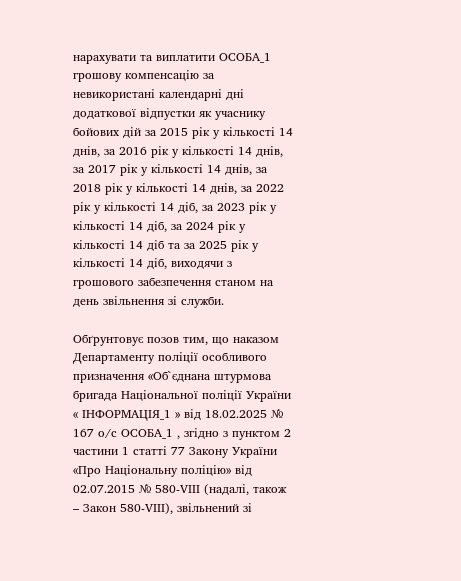нарахувати та виплатити ОСОБА_1 грошову компенсацію за невикористані календарні дні додаткової відпустки як учаснику бойових дій за 2015 рік у кількості 14 днів, за 2016 рік у кількості 14 днів, за 2017 рік у кількості 14 днів, за 2018 рік у кількості 14 днів, за 2022 рік у кількості 14 діб, за 2023 рік у кількості 14 діб, за 2024 рік у кількості 14 діб та за 2025 рік у кількості 14 діб, виходячи з грошового забезпечення станом на день звільнення зі служби.

Обґрунтовує позов тим, що наказом Департаменту поліції особливого призначення «Об`єднана штурмова бригада Національної поліції України « ІНФОРМАЦІЯ_1 » від 18.02.2025 № 167 о/с ОСОБА_1 , згідно з пунктом 2 частини 1 статті 77 Закону України «Про Національну поліцію» від 02.07.2015 № 580-VIII (надалі, також – Закон 580-VIII), звільнений зі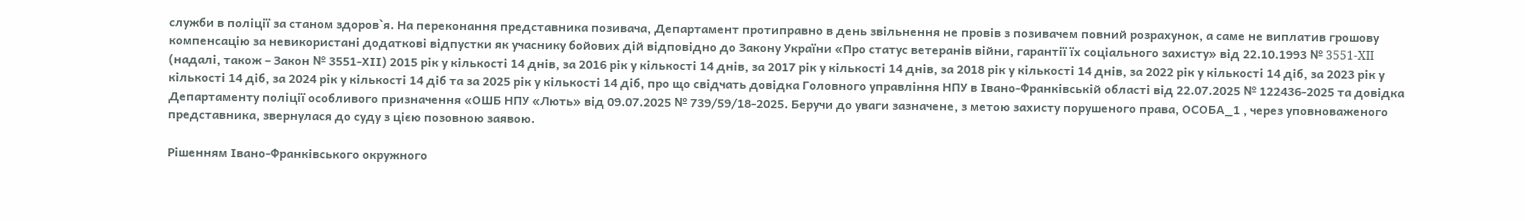служби в поліції за станом здоров`я. На переконання представника позивача, Департамент протиправно в день звільнення не провів з позивачем повний розрахунок, а саме не виплатив грошову компенсацію за невикористані додаткові відпустки як учаснику бойових дій відповідно до Закону України «Про статус ветеранів війни, гарантії їх соціального захисту» від 22.10.1993 № 3551-XII (надалі, також – Закон № 3551-ХІІ) 2015 рік у кількості 14 днів, за 2016 рік у кількості 14 днів, за 2017 рік у кількості 14 днів, за 2018 рік у кількості 14 днів, за 2022 рік у кількості 14 діб, за 2023 рік у кількості 14 діб, за 2024 рік у кількості 14 діб та за 2025 рік у кількості 14 діб, про що свідчать довідка Головного управління НПУ в Івано-Франківській області від 22.07.2025 № 122436-2025 та довідка Департаменту поліції особливого призначення «ОШБ НПУ «Лють» від 09.07.2025 № 739/59/18-2025. Беручи до уваги зазначене, з метою захисту порушеного права, ОСОБА_1 , через уповноваженого представника, звернулася до суду з цією позовною заявою.

Рішенням Івано-Франківського окружного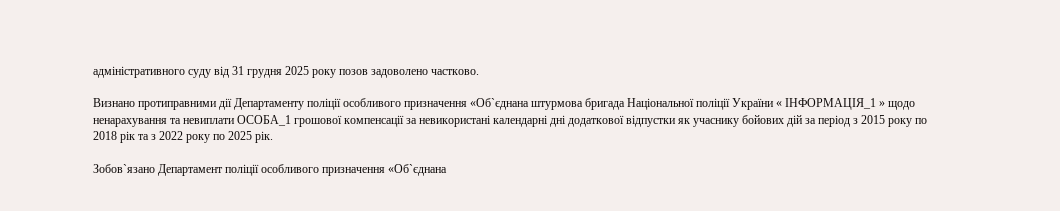адміністративного суду від 31 грудня 2025 року позов задоволено частково.

Визнано протиправними дії Департаменту поліції особливого призначення «Об`єднана штурмова бригада Національної поліції України « ІНФОРМАЦІЯ_1 » щодо ненарахування та невиплати ОСОБА_1 грошової компенсації за невикористані календарні дні додаткової відпустки як учаснику бойових дій за період з 2015 року по 2018 рік та з 2022 року по 2025 рік.

Зобов`язано Департамент поліції особливого призначення «Об`єднана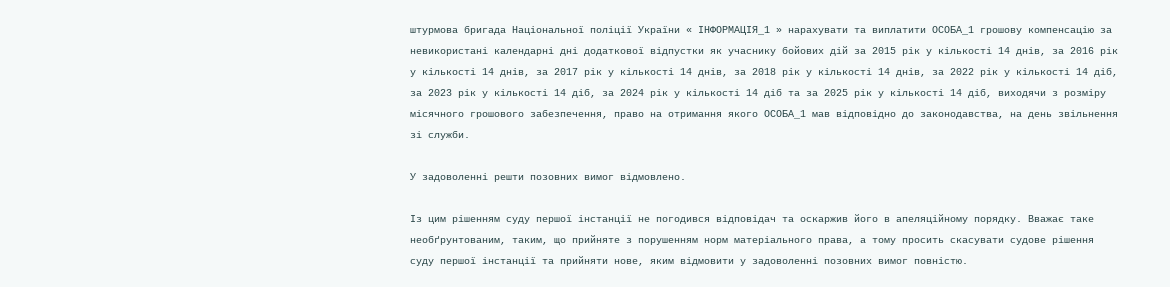штурмова бригада Національної поліції України « ІНФОРМАЦІЯ_1 » нарахувати та виплатити ОСОБА_1 грошову компенсацію за невикористані календарні дні додаткової відпустки як учаснику бойових дій за 2015 рік у кількості 14 днів, за 2016 рік у кількості 14 днів, за 2017 рік у кількості 14 днів, за 2018 рік у кількості 14 днів, за 2022 рік у кількості 14 діб, за 2023 рік у кількості 14 діб, за 2024 рік у кількості 14 діб та за 2025 рік у кількості 14 діб, виходячи з розміру місячного грошового забезпечення, право на отримання якого ОСОБА_1 мав відповідно до законодавства, на день звільнення зі служби.

У задоволенні решти позовних вимог відмовлено.

Із цим рішенням суду першої інстанції не погодився відповідач та оскаржив його в апеляційному порядку. Вважає таке необґрунтованим, таким, що прийняте з порушенням норм матеріального права, а тому просить скасувати судове рішення суду першої інстанції та прийняти нове, яким відмовити у задоволенні позовних вимог повністю.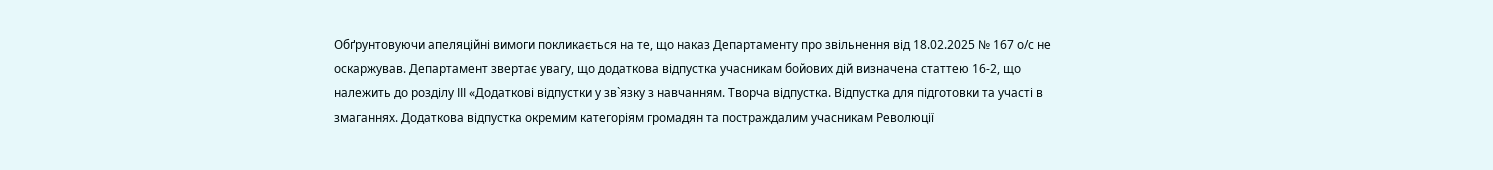Обґрунтовуючи апеляційні вимоги покликається на те, що наказ Департаменту про звільнення від 18.02.2025 № 167 о/с не оскаржував. Департамент звертає увагу, що додаткова відпустка учасникам бойових дій визначена статтею 16-2, що належить до розділу ІІІ «Додаткові відпустки у зв`язку з навчанням. Творча відпустка. Відпустка для підготовки та участі в змаганнях. Додаткова відпустка окремим категоріям громадян та постраждалим учасникам Революції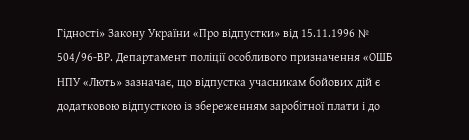Гідності» Закону України «Про відпустки» від 15.11.1996 № 504/96-ВР. Департамент поліції особливого призначення «ОШБ НПУ «Лють» зазначає, що відпустка учасникам бойових дій є додатковою відпусткою із збереженням заробітної плати і до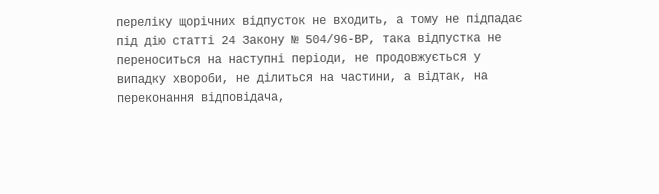переліку щорічних відпусток не входить, а тому не підпадає під дію статті 24 Закону № 504/96-ВР, така відпустка не переноситься на наступні періоди, не продовжується у випадку хвороби, не ділиться на частини, а відтак, на переконання відповідача,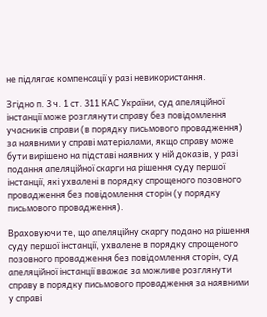не підлягає компенсації у разі невикористання.

Згідно п. 3 ч. 1 ст. 311 КАС України, суд апеляційної інстанції може розглянути справу без повідомлення учасників справи (в порядку письмового провадження) за наявними у справі матеріалами, якщо справу може бути вирішено на підставі наявних у ній доказів, у разі подання апеляційної скарги на рішення суду першої інстанції, які ухвалені в порядку спрощеного позовного провадження без повідомлення сторін (у порядку письмового провадження).

Враховуючи те, що апеляційну скаргу подано на рішення суду першої інстанції, ухвалене в порядку спрощеного позовного провадження без повідомлення сторін, суд апеляційної інстанції вважає за можливе розглянути справу в порядку письмового провадження за наявними у справі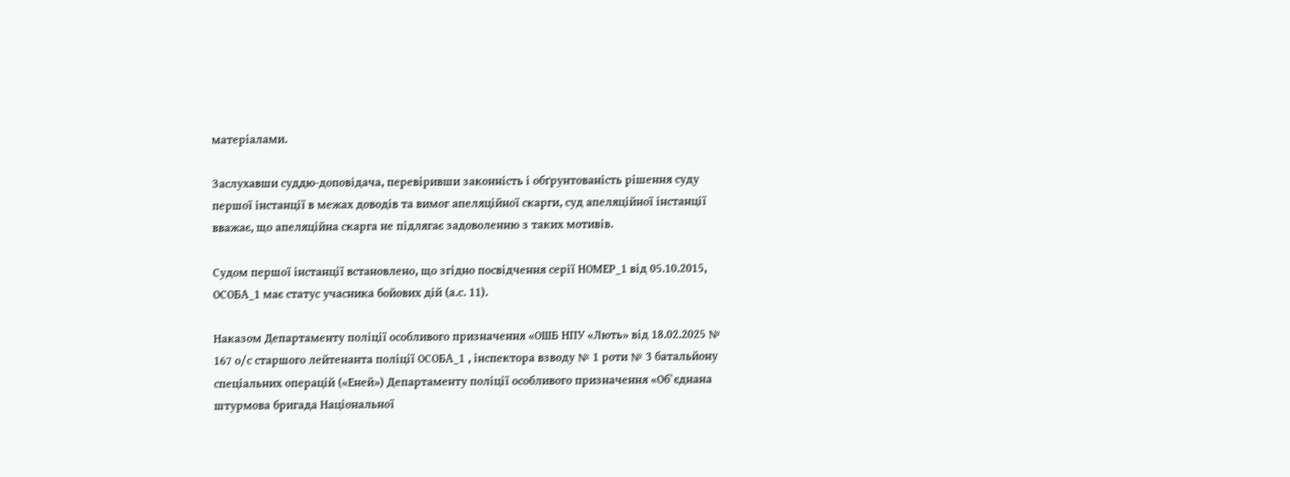матеріалами.

Заслухавши суддю-доповідача, перевіривши законність і обґрунтованість рішення суду першої інстанції в межах доводів та вимог апеляційної скарги, суд апеляційної інстанції вважає, що апеляційна скарга не підлягає задоволенню з таких мотивів.

Судом першої інстанції встановлено, що згідно посвідчення серії НОМЕР_1 від 05.10.2015, ОСОБА_1 має статус учасника бойових дій (а.с. 11).

Наказом Департаменту поліції особливого призначення «ОШБ НПУ «Лють» від 18.02.2025 № 167 о/с старшого лейтенанта поліції ОСОБА_1 , інспектора взводу № 1 роти № 3 батальйону спеціальних операцій («Еней») Департаменту поліції особливого призначення «Об`єднана штурмова бригада Національної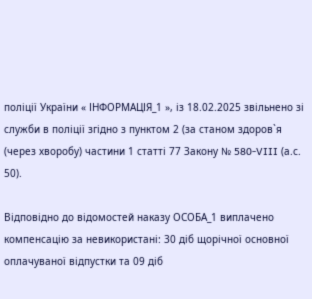поліції України « ІНФОРМАЦІЯ_1 », із 18.02.2025 звільнено зі служби в поліції згідно з пунктом 2 (за станом здоров`я (через хворобу) частини 1 статті 77 Закону № 580-VIII (а.с. 50).

Відповідно до відомостей наказу ОСОБА_1 виплачено компенсацію за невикористані: 30 діб щорічної основної оплачуваної відпустки та 09 діб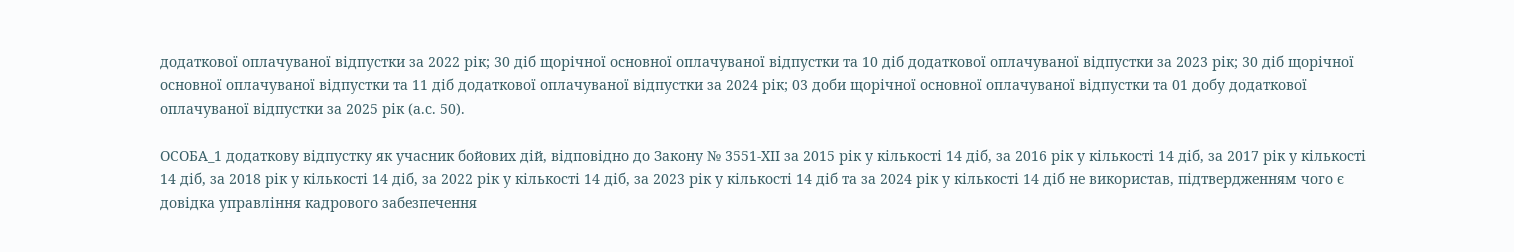додаткової оплачуваної відпустки за 2022 рік; 30 діб щорічної основної оплачуваної відпустки та 10 діб додаткової оплачуваної відпустки за 2023 рік; 30 діб щорічної основної оплачуваної відпустки та 11 діб додаткової оплачуваної відпустки за 2024 рік; 03 доби щорічної основної оплачуваної відпустки та 01 добу додаткової оплачуваної відпустки за 2025 рік (а.с. 50).

ОСОБА_1 додаткову відпустку як учасник бойових дій, відповідно до Закону № 3551-ХІІ за 2015 рік у кількості 14 діб, за 2016 рік у кількості 14 діб, за 2017 рік у кількості 14 діб, за 2018 рік у кількості 14 діб, за 2022 рік у кількості 14 діб, за 2023 рік у кількості 14 діб та за 2024 рік у кількості 14 діб не використав, підтвердженням чого є довідка управління кадрового забезпечення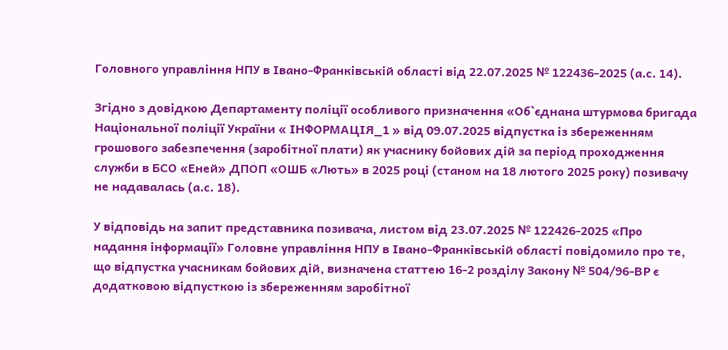Головного управління НПУ в Івано-Франківській області від 22.07.2025 № 122436-2025 (а.с. 14).

Згідно з довідкою Департаменту поліції особливого призначення «Об`єднана штурмова бригада Національної поліції України « ІНФОРМАЦІЯ_1 » від 09.07.2025 відпустка із збереженням грошового забезпечення (заробітної плати) як учаснику бойових дій за період проходження служби в БСО «Еней» ДПОП «ОШБ «Лють» в 2025 році (станом на 18 лютого 2025 року) позивачу не надавалась (а.с. 18).

У відповідь на запит представника позивача, листом від 23.07.2025 № 122426-2025 «Про надання інформації» Головне управління НПУ в Івано-Франківській області повідомило про те, що відпустка учасникам бойових дій, визначена статтею 16-2 розділу Закону № 504/96-ВР є додатковою відпусткою із збереженням заробітної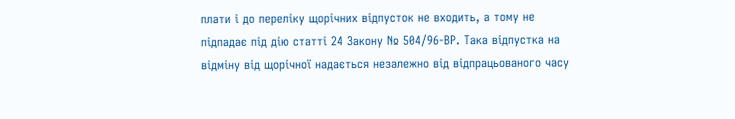плати і до переліку щорічних відпусток не входить, а тому не підпадає під дію статті 24 Закону № 504/96-ВР. Така відпустка на відміну від щорічної надається незалежно від відпрацьованого часу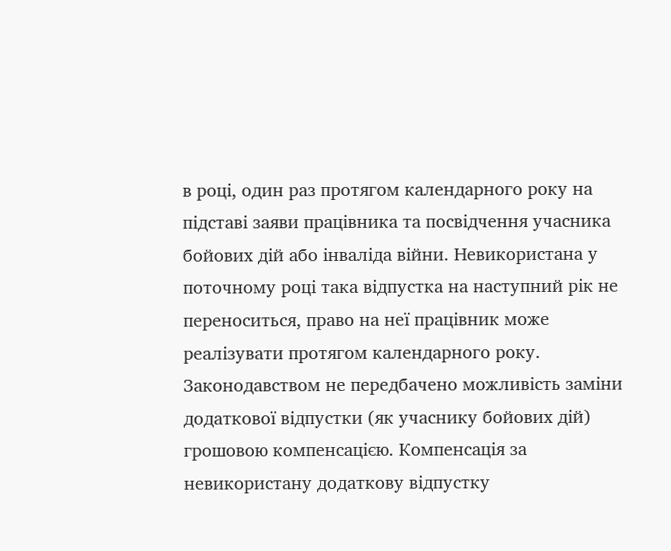в році, один раз протягом календарного року на підставі заяви працівника та посвідчення учасника бойових дій або інваліда війни. Невикористана у поточному році така відпустка на наступний рік не переноситься, право на неї працівник може реалізувати протягом календарного року. Законодавством не передбачено можливість заміни додаткової відпустки (як учаснику бойових дій) грошовою компенсацією. Компенсація за невикористану додаткову відпустку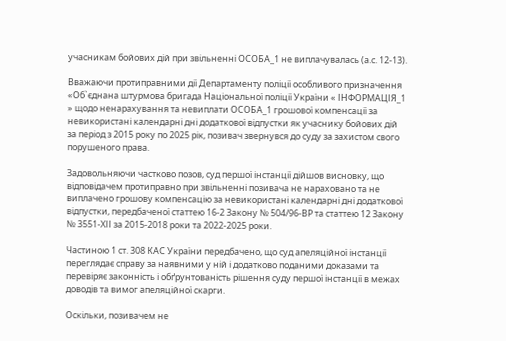учасникам бойових дій при звільненні ОСОБА_1 не виплачувалась (а.с. 12-13).

Вважаючи протиправними дії Департаменту поліції особливого призначення «Об`єднана штурмова бригада Національної поліції України « ІНФОРМАЦІЯ_1 » щодо ненарахування та невиплати ОСОБА_1 грошової компенсації за невикористані календарні дні додаткової відпустки як учаснику бойових дій за період з 2015 року по 2025 рік, позивач звернувся до суду за захистом свого порушеного права.

Задовольняючи частково позов, суд першої інстанції дійшов висновку, що відповідачем протиправно при звільненні позивача не нараховано та не виплачено грошову компенсацію за невикористані календарні дні додаткової відпустки, передбаченої статтею 16-2 Закону № 504/96-ВР та статтею 12 Закону № 3551-ХІІ за 2015-2018 роки та 2022-2025 роки.

Частиною 1 ст. 308 КАС України передбачено, що суд апеляційної інстанції переглядає справу за наявними у ній і додатково поданими доказами та перевіряє законність і обґрунтованість рішення суду першої інстанції в межах доводів та вимог апеляційної скарги.

Оскільки, позивачем не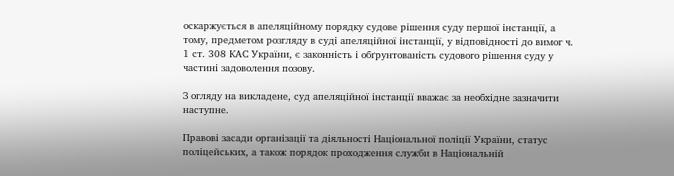оскаржується в апеляційному порядку судове рішення суду першої інстанції, а тому, предметом розгляду в суді апеляційної інстанції, у відповідності до вимог ч. 1 ст. 308 КАС України, є законність і обґрунтованість судового рішення суду у частині задоволення позову.

З огляду на викладене, суд апеляційної інстанції вважає за необхідне зазначити наступне.

Правові засади організації та діяльності Національної поліції України, статус поліцейських, а також порядок проходження служби в Національній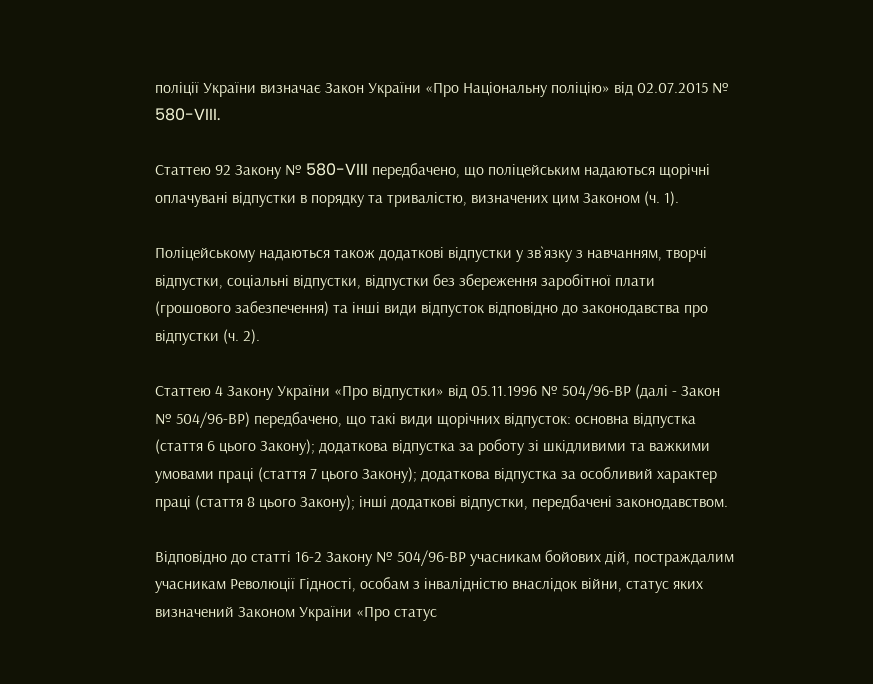поліції України визначає Закон України «Про Національну поліцію» від 02.07.2015 № 580-VIII.

Статтею 92 Закону № 580-VIII передбачено, що поліцейським надаються щорічні оплачувані відпустки в порядку та тривалістю, визначених цим Законом (ч. 1).

Поліцейському надаються також додаткові відпустки у зв`язку з навчанням, творчі відпустки, соціальні відпустки, відпустки без збереження заробітної плати (грошового забезпечення) та інші види відпусток відповідно до законодавства про відпустки (ч. 2).

Статтею 4 Закону України «Про відпустки» від 05.11.1996 № 504/96-ВР (далі - Закон № 504/96-ВР) передбачено, що такі види щорічних відпусток: основна відпустка (стаття 6 цього Закону); додаткова відпустка за роботу зі шкідливими та важкими умовами праці (стаття 7 цього Закону); додаткова відпустка за особливий характер праці (стаття 8 цього Закону); інші додаткові відпустки, передбачені законодавством.

Відповідно до статті 16-2 Закону № 504/96-ВР учасникам бойових дій, постраждалим учасникам Революції Гідності, особам з інвалідністю внаслідок війни, статус яких визначений Законом України «Про статус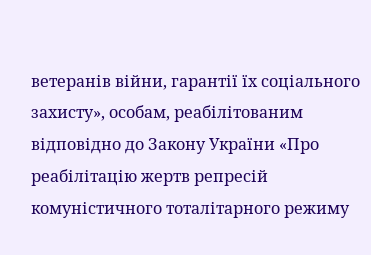ветеранів війни, гарантії їх соціального захисту», особам, реабілітованим відповідно до Закону України «Про реабілітацію жертв репресій комуністичного тоталітарного режиму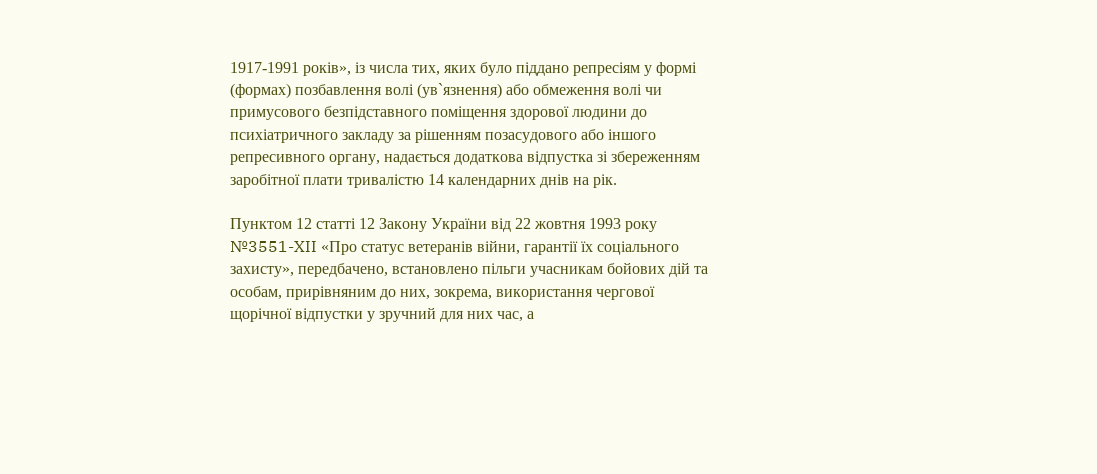1917-1991 років», із числа тих, яких було піддано репресіям у формі (формах) позбавлення волі (ув`язнення) або обмеження волі чи примусового безпідставного поміщення здорової людини до психіатричного закладу за рішенням позасудового або іншого репресивного органу, надається додаткова відпустка зі збереженням заробітної плати тривалістю 14 календарних днів на рік.

Пунктом 12 статті 12 Закону України від 22 жовтня 1993 року №3551-XII «Про статус ветеранів війни, гарантії їх соціального захисту», передбачено, встановлено пільги учасникам бойових дій та особам, прирівняним до них, зокрема, використання чергової щорічної відпустки у зручний для них час, а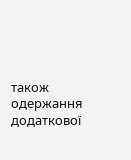також одержання додаткової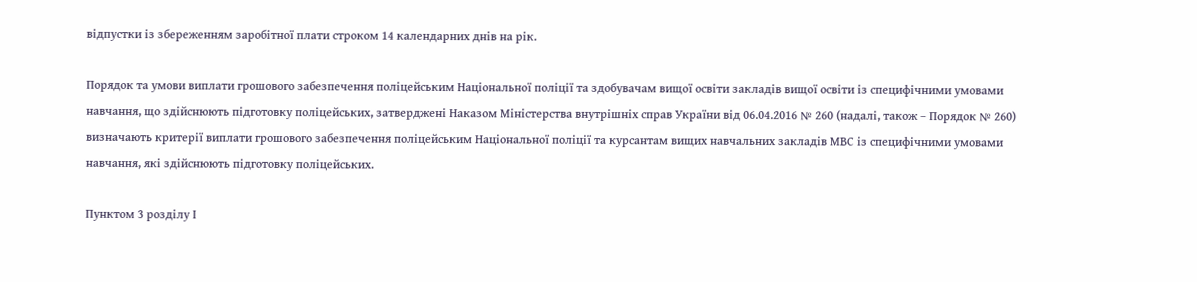відпустки із збереженням заробітної плати строком 14 календарних днів на рік.

Порядок та умови виплати грошового забезпечення поліцейським Національної поліції та здобувачам вищої освіти закладів вищої освіти із специфічними умовами навчання, що здійснюють підготовку поліцейських, затверджені Наказом Міністерства внутрішніх справ України від 06.04.2016 № 260 (надалі, також – Порядок № 260) визначають критерії виплати грошового забезпечення поліцейським Національної поліції та курсантам вищих навчальних закладів МВС із специфічними умовами навчання, які здійснюють підготовку поліцейських.

Пунктом 3 розділу І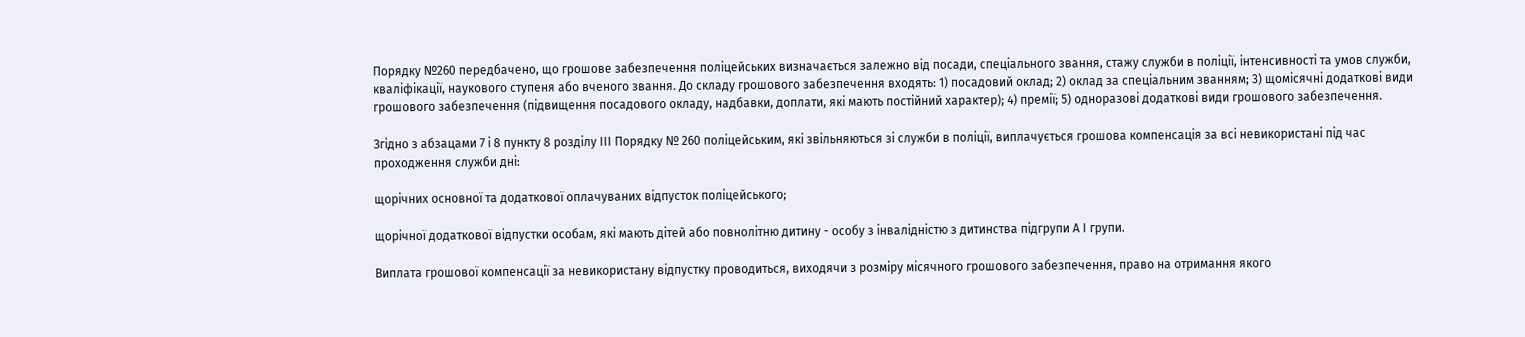Порядку №260 передбачено, що грошове забезпечення поліцейських визначається залежно від посади, спеціального звання, стажу служби в поліції, інтенсивності та умов служби, кваліфікації, наукового ступеня або вченого звання. До складу грошового забезпечення входять: 1) посадовий оклад; 2) оклад за спеціальним званням; 3) щомісячні додаткові види грошового забезпечення (підвищення посадового окладу, надбавки, доплати, які мають постійний характер); 4) премії; 5) одноразові додаткові види грошового забезпечення.

Згідно з абзацами 7 і 8 пункту 8 розділу ІІІ Порядку № 260 поліцейським, які звільняються зі служби в поліції, виплачується грошова компенсація за всі невикористані під час проходження служби дні:

щорічних основної та додаткової оплачуваних відпусток поліцейського;

щорічної додаткової відпустки особам, які мають дітей або повнолітню дитину - особу з інвалідністю з дитинства підгрупи А І групи.

Виплата грошової компенсації за невикористану відпустку проводиться, виходячи з розміру місячного грошового забезпечення, право на отримання якого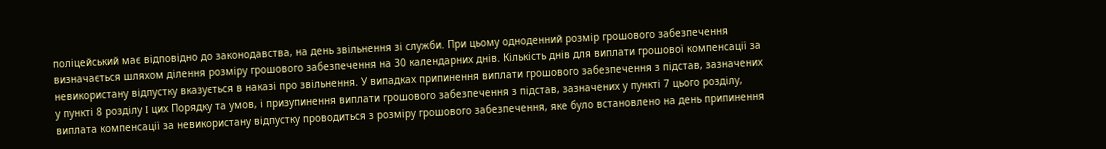поліцейський має відповідно до законодавства, на день звільнення зі служби. При цьому одноденний розмір грошового забезпечення визначається шляхом ділення розміру грошового забезпечення на 30 календарних днів. Кількість днів для виплати грошової компенсації за невикористану відпустку вказується в наказі про звільнення. У випадках припинення виплати грошового забезпечення з підстав, зазначених у пункті 8 розділу I цих Порядку та умов, і призупинення виплати грошового забезпечення з підстав, зазначених у пункті 7 цього розділу, виплата компенсації за невикористану відпустку проводиться з розміру грошового забезпечення, яке було встановлено на день припинення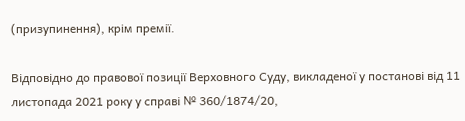(призупинення), крім премії.

Відповідно до правової позиції Верховного Суду, викладеної у постанові від 11 листопада 2021 року у справі № 360/1874/20,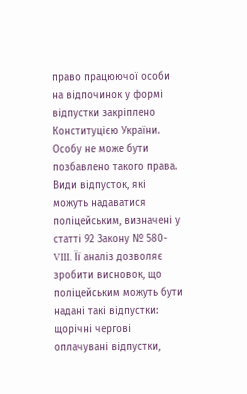право працюючої особи на відпочинок у формі відпустки закріплено Конституцією України. Особу не може бути позбавлено такого права. Види відпусток, які можуть надаватися поліцейським, визначені у статті 92 Закону № 580-VIII. Її аналіз дозволяє зробити висновок, що поліцейським можуть бути надані такі відпустки: щорічні чергові оплачувані відпустки,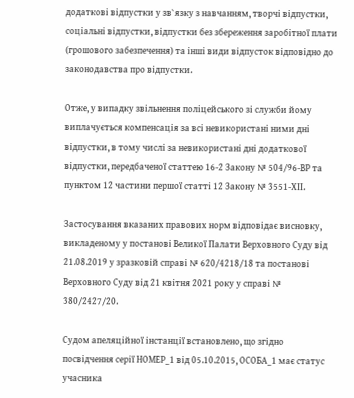додаткові відпустки у зв`язку з навчанням, творчі відпустки, соціальні відпустки, відпустки без збереження заробітної плати (грошового забезпечення) та інші види відпусток відповідно до законодавства про відпустки.

Отже, у випадку звільнення поліцейського зі служби йому виплачується компенсація за всі невикористані ними дні відпустки, в тому числі за невикористані дні додаткової відпустки, передбаченої статтею 16-2 Закону № 504/96-ВР та пунктом 12 частини першої статті 12 Закону № 3551-ХІІ.

Застосування вказаних правових норм відповідає висновку, викладеному у постанові Великої Палати Верховного Суду від 21.08.2019 у зразковій справі № 620/4218/18 та постанові Верховного Суду від 21 квітня 2021 року у справі № 380/2427/20.

Судом апеляційної інстанції встановлено, що згідно посвідчення серії НОМЕР_1 від 05.10.2015, ОСОБА_1 має статус учасника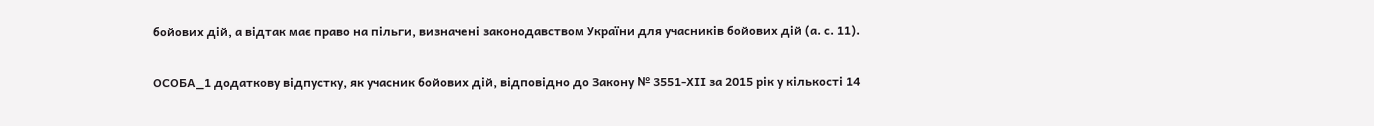бойових дій, а відтак має право на пільги, визначені законодавством України для учасників бойових дій (а. с. 11).

ОСОБА_1 додаткову відпустку, як учасник бойових дій, відповідно до Закону № 3551-ХІІ за 2015 рік у кількості 14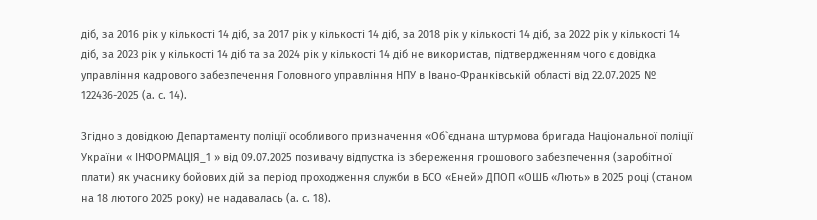діб, за 2016 рік у кількості 14 діб, за 2017 рік у кількості 14 діб, за 2018 рік у кількості 14 діб, за 2022 рік у кількості 14 діб, за 2023 рік у кількості 14 діб та за 2024 рік у кількості 14 діб не використав, підтвердженням чого є довідка управління кадрового забезпечення Головного управління НПУ в Івано-Франківській області від 22.07.2025 № 122436-2025 (а. с. 14).

Згідно з довідкою Департаменту поліції особливого призначення «Об`єднана штурмова бригада Національної поліції України « ІНФОРМАЦІЯ_1 » від 09.07.2025 позивачу відпустка із збереження грошового забезпечення (заробітної плати) як учаснику бойових дій за період проходження служби в БСО «Еней» ДПОП «ОШБ «Лють» в 2025 році (станом на 18 лютого 2025 року) не надавалась (а. с. 18).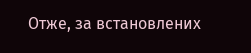Отже, за встановлених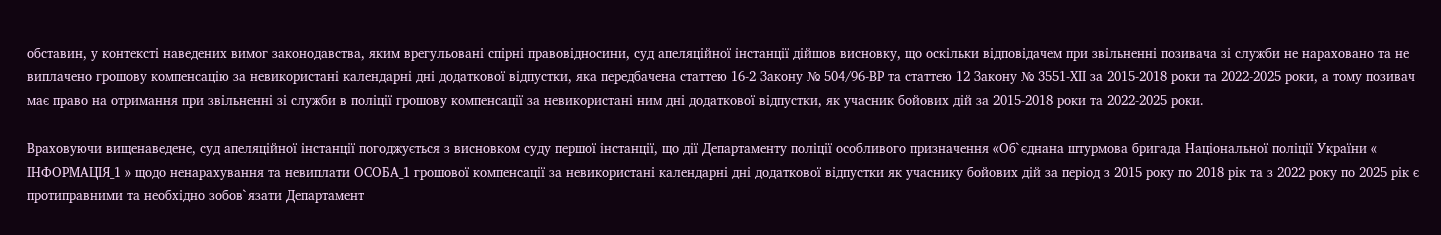обставин, у контексті наведених вимог законодавства, яким врегульовані спірні правовідносини, суд апеляційної інстанції дійшов висновку, що оскільки відповідачем при звільненні позивача зі служби не нараховано та не виплачено грошову компенсацію за невикористані календарні дні додаткової відпустки, яка передбачена статтею 16-2 Закону № 504/96-ВР та статтею 12 Закону № 3551-ХІІ за 2015-2018 роки та 2022-2025 роки, а тому позивач має право на отримання при звільненні зі служби в поліції грошову компенсації за невикористані ним дні додаткової відпустки, як учасник бойових дій за 2015-2018 роки та 2022-2025 роки.

Враховуючи вищенаведене, суд апеляційної інстанції погоджується з висновком суду першої інстанції, що дії Департаменту поліції особливого призначення «Об`єднана штурмова бригада Національної поліції України « ІНФОРМАЦІЯ_1 » щодо ненарахування та невиплати ОСОБА_1 грошової компенсації за невикористані календарні дні додаткової відпустки як учаснику бойових дій за період з 2015 року по 2018 рік та з 2022 року по 2025 рік є протиправними та необхідно зобов`язати Департамент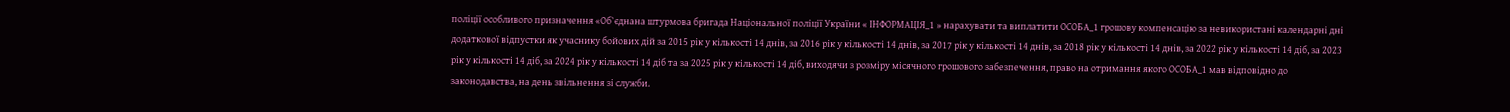поліції особливого призначення «Об`єднана штурмова бригада Національної поліції України « ІНФОРМАЦІЯ_1 » нарахувати та виплатити ОСОБА_1 грошову компенсацію за невикористані календарні дні додаткової відпустки як учаснику бойових дій за 2015 рік у кількості 14 днів, за 2016 рік у кількості 14 днів, за 2017 рік у кількості 14 днів, за 2018 рік у кількості 14 днів, за 2022 рік у кількості 14 діб, за 2023 рік у кількості 14 діб, за 2024 рік у кількості 14 діб та за 2025 рік у кількості 14 діб, виходячи з розміру місячного грошового забезпечення, право на отримання якого ОСОБА_1 мав відповідно до законодавства, на день звільнення зі служби.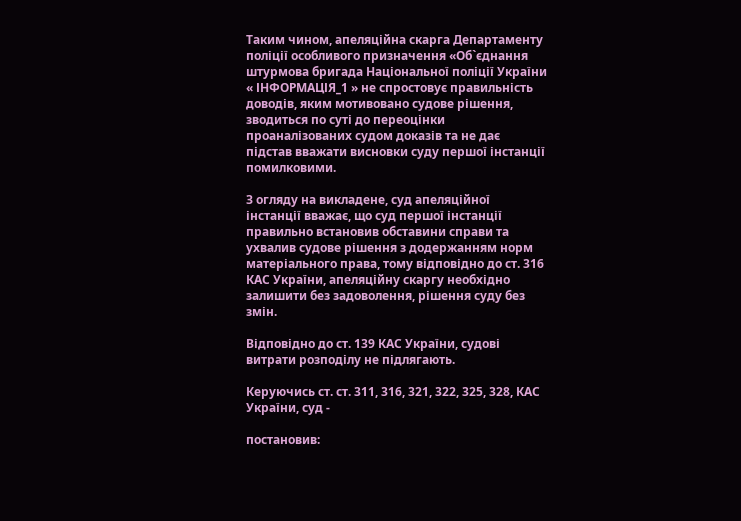Таким чином, апеляційна скарга Департаменту поліції особливого призначення «Об`єднання штурмова бригада Національної поліції України « ІНФОРМАЦІЯ_1 » не спростовує правильність доводів, яким мотивовано судове рішення, зводиться по суті до переоцінки проаналізованих судом доказів та не дає підстав вважати висновки суду першої інстанції помилковими.

З огляду на викладене, суд апеляційної інстанції вважає, що суд першої інстанції правильно встановив обставини справи та ухвалив судове рішення з додержанням норм матеріального права, тому відповідно до ст. 316 КАС України, апеляційну скаргу необхідно залишити без задоволення, рішення суду без змін.

Відповідно до ст. 139 КАС України, судові витрати розподілу не підлягають.

Керуючись ст. ст. 311, 316, 321, 322, 325, 328, КАС України, суд -

постановив: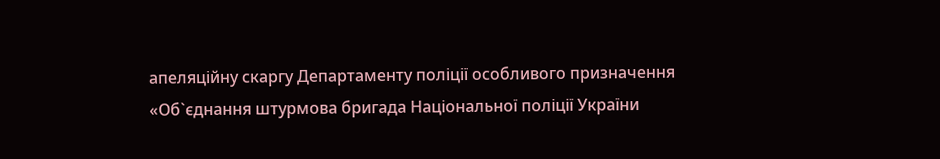апеляційну скаргу Департаменту поліції особливого призначення «Об`єднання штурмова бригада Національної поліції України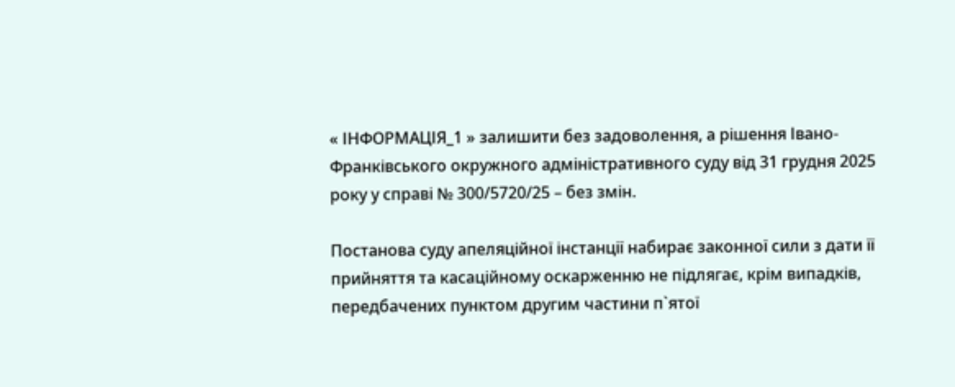« ІНФОРМАЦІЯ_1 » залишити без задоволення, а рішення Івано-Франківського окружного адміністративного суду від 31 грудня 2025 року у справі № 300/5720/25 – без змін.

Постанова суду апеляційної інстанції набирає законної сили з дати її прийняття та касаційному оскарженню не підлягає, крім випадків, передбачених пунктом другим частини п`ятої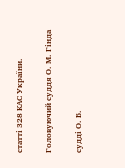статті 328 КАС України.

Головуючий суддя О. М. Гінда

судді О. Б.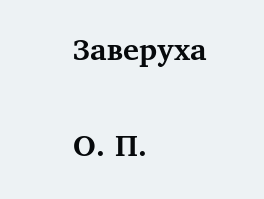Заверуха

О. П.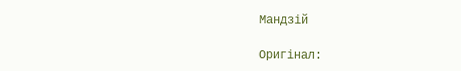Мандзій

Оригінал: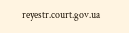reyestr.court.gov.ua